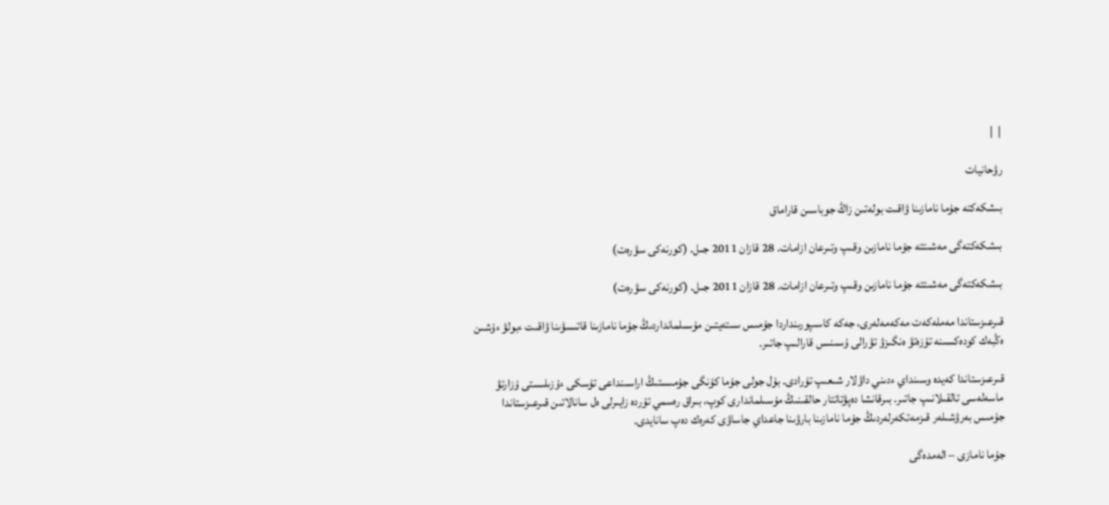|  |

رۋحانيات

بىشكەكتە جۇما نامازىنا ۋاقىت بولەتىن زاڭ جوباسىن قاراماق

بىشكەكتەگى مەشىتتە جۇما نامازىن وقىپ وتىرعان ازامات. 28 قازان 2011 جىل. (كورنەكى سۋرەت)

بىشكەكتەگى مەشىتتە جۇما نامازىن وقىپ وتىرعان ازامات. 28 قازان 2011 جىل. (كورنەكى سۋرەت)

قىرعىزستاندا مەملەكەت مەكەمەلەرى، جەكە كاسىپورىنداردا جۇمىس ىستەيتىن مۇسىلمانداردىڭ جۇما نامازىنا قاتىسۋىنا ۋاقىت ءبولۋ ءۇشىن ەڭبەك كودەكسىنە تۇزەتۋ ەنگىزۋ تۋرالى ۇسىنىس قارالىپ جاتىر.

قىرعىزستاندا كەيدە وسىنداي ءدىني داۋلار شىعىپ تۇرادى. بۇل جولى جۇما كۇنگى جۇمىستىڭ اراسىنداعى تۇسكى ءۇزىلىستى ۇزارتۋ ماسەلەسى تالقىلانىپ جاتىر. بىرقانشا دەپۋتاتتار حالقىنىڭ مۇسىلماندارى كوپ، بىراق رەسمي تۇردە زايىرلى ەل سانالاتىن قىرعىزستاندا جۇمىس بەرۋشىلەر قىزمەتكەرلەردىڭ جۇما نامازىنا بارۋىنا جاعداي جاساۋى كەرەك دەپ سانايدى.

جۇما نامازى – الەمدەگى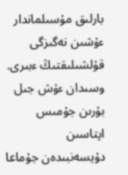بارلىق مۇسىلماندار ءۇشىن نەگىزگى قۇلشىلىقتىڭ ءبىرى. وسىدان ءۇش جىل بۇرىن جۇمىس اپتاسىن دۇيسەنبىدەن جۇماعا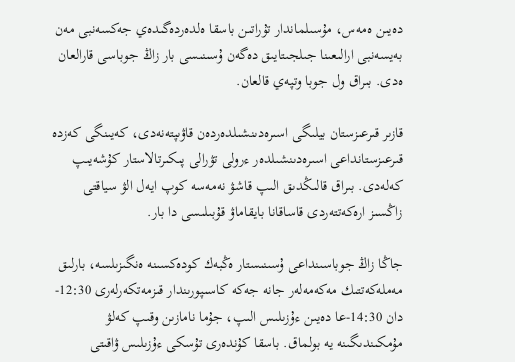دەيىن ەمەس، مۇسىلماندار تۇراتىن باسقا ەلدەردەگىدەي جەكسەنبى مەن بەيسەنبى ارالىعىنا جىلجىتايىق دەگەن ۇسىنىسى بار زاڭ جوباسى قارالعان ەدى. بىراق ول جوبا وتپەي قالعان.

قازىر قىرعىزستان بيلىگى اسىرەدىنشىلدەردەن قاۋىپتەنەدى، كەيىنگى كەزدە قىرعىزستانداعى اسىرەدىنشىلدەر ءرولى تۋرالى پىكىرتالاستار كۇشەيىپ كەلەدى. بىراق قالىڭدىق الىپ قاشۋ نەمەسە كوپ ايەل الۋ سياقتى زاڭسىز ارەكەتتەردى قاساقانا بايقاماۋ قۇبىلىسى دا بار.

جاڭا زاڭ جوباسىنداعى ۇسىنىستار ەڭبەك كودەكسىنە ەنگىزىلسە، بارلىق مەملەكەتتىك مەكەمەلەر جانە جەكە كاسىپورىندار قىزمەتكەرلەرى 12:30-دان 14:30-عا دەيىن ءۇزىلىس الىپ، جۇما نامازىن وقىپ كەلۋ مۇمكىندىگىنە يە بولماق. باسقا كۇندەرى تۇسكى ءۇزىلىس ۋاقىتى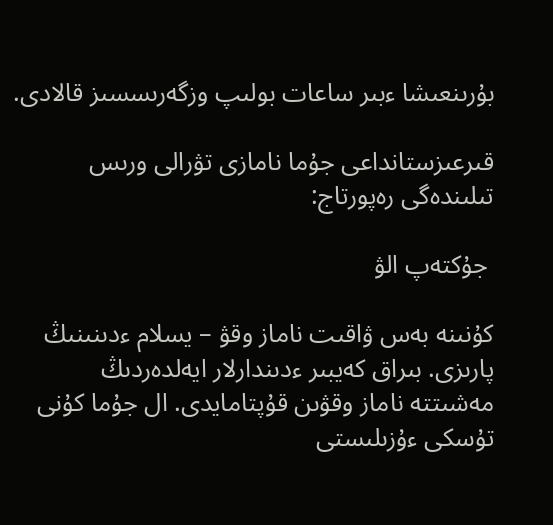بۇرىنعىشا ءبىر ساعات بولىپ وزگەرىسسىز قالادى.

قىرعىزستانداعى جۇما نامازى تۋرالى ورىس تىلىندەگى رەپورتاج:

 جۇكتەپ الۋ

كۇنىنە بەس ۋاقىت ناماز وقۋ – يسلام ءدىنىنىڭ پارىزى. بىراق كەيبىر ءدىندارلار ايەلدەردىڭ مەشىتتە ناماز وقۋىن قۇپتامايدى. ال جۇما كۇنى تۇسكى ءۇزىلىستى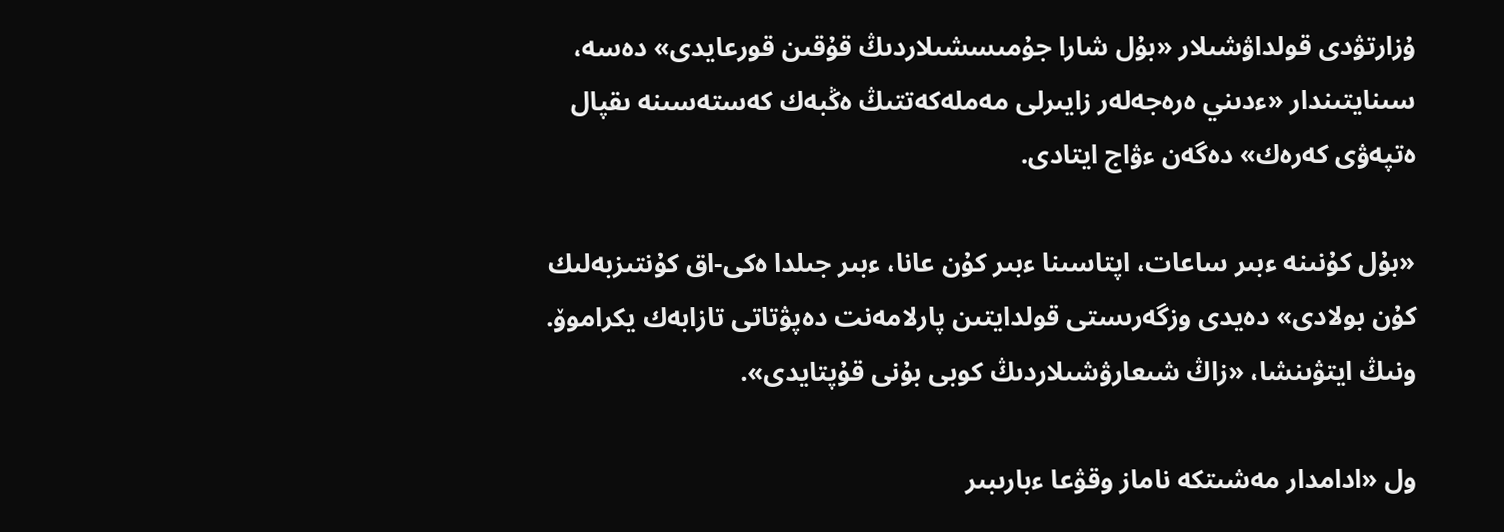ۇزارتۋدى قولداۋشىلار «بۇل شارا جۇمىسشىلاردىڭ قۇقىن قورعايدى» دەسە، سىنايتىندار «ءدىني ەرەجەلەر زايىرلى مەملەكەتتىڭ ەڭبەك كەستەسىنە ىقپال ەتپەۋى كەرەك» دەگەن ءۋاج ايتادى.

«بۇل كۇنىنە ءبىر ساعات، اپتاسىنا ءبىر كۇن عانا، ءبىر جىلدا ەكى-اق كۇنتىزبەلىك كۇن بولادى» دەيدى وزگەرىستى قولدايتىن پارلامەنت دەپۋتاتى تازابەك يكراموۆ. ونىڭ ايتۋىنشا، «زاڭ شىعارۋشىلاردىڭ كوبى بۇنى قۇپتايدى».

ول «ادامدار مەشىتكە ناماز وقۋعا ءبارىبىر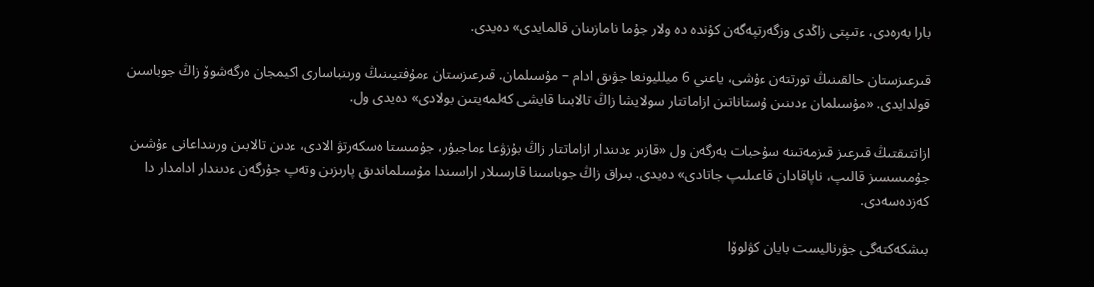بارا بەرەدى، ءتىپتى زاڭدى وزگەرتپەگەن كۇندە دە ولار جۇما نامازىنان قالمايدى» دەيدى.

قىرعىزستان حالقىنىڭ تورتتەن ءۇشى، ياعني 6 ميلليونعا جۋىق ادام – مۇسىلمان. قىرعىزستان ءمۇفتيىنىڭ ورىنباسارى اكيمجان ەرگەشوۆ زاڭ جوباسىن قولدايدى. «مۇسىلمان ءدىنىن ۇستاناتىن ازاماتتار سولايشا زاڭ تالابىنا قايشى كەلمەيتىن بولادى» دەيدى ول.

ازاتتىقتىڭ قىرعىز قىزمەتىنە سۇحبات بەرگەن ول «قازىر ءدىندار ازاماتتار زاڭ بۇزۋعا ءماجبۇر، جۇمىستا ەسكەرتۋ الادى، ءدىن تالابىن ورىنداعانى ءۇشىن جۇمىسسىز قالىپ، ناپاقادان قاعىلىپ جاتادى» دەيدى. بىراق زاڭ جوباسىنا قارسىلار اراسىندا مۇسىلماندىق پارىزىن وتەپ جۇرگەن ءدىندار ادامدار دا كەزدەسەدى.

بىشكەكتەگى جۋرناليست بايان كۋلوۆا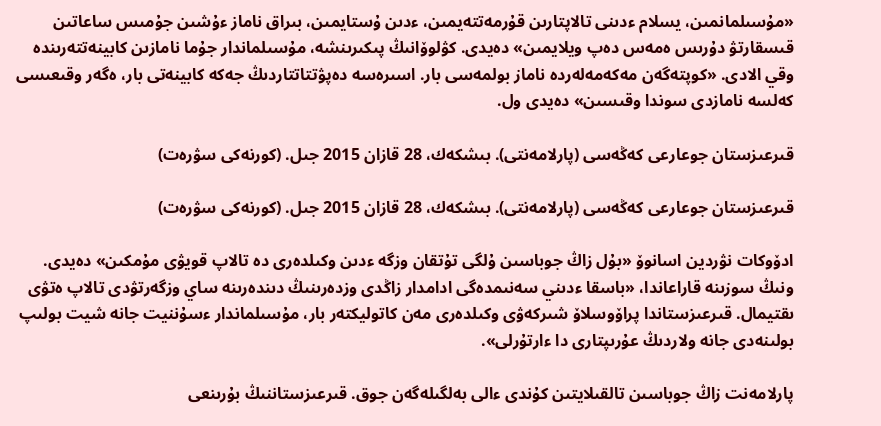«مۇسىلمانمىن، يسلام ءدىنى تالاپتارىن قۇرمەتتەيمىن، ءدىن ۇستايمىن، بىراق ناماز ءۇشىن جۇمىس ساعاتىن قىسقارتۋ دۇرىس ەمەس دەپ ويلايمىن» دەيدى. كۋلوۆانىڭ پىكىرىنشە، مۇسىلماندار جۇما نامازىن كابينەتتەرىندە وقي الادى. «كوپتەگەن مەكەمەلەردە ناماز بولمەسى بار. اسىرەسە دەپۋتتاتتاردىڭ جەكە كابينەتى بار، ەگەر وقىعىسى كەلسە نامازدى سوندا وقىسىن» دەيدى ول.

قىرعىزستان جوعارعى كەڭەسى (پارلامەنتى). بىشكەك، 28 قازان 2015 جىل. (كورنەكى سۋرەت)

قىرعىزستان جوعارعى كەڭەسى (پارلامەنتى). بىشكەك، 28 قازان 2015 جىل. (كورنەكى سۋرەت)

ادۆوكات نۋردين اسانوۆ «بۇل زاڭ جوباسىن ۇلگى تۇتقان وزگە ءدىن وكىلدەرى دە تالاپ قويۋى مۇمكىن» دەيدى. ونىڭ سوزىنە قاراعاندا، «باسقا ءدىني سەنىمدەگى ادامدار زاڭدى وزدەرىنىڭ دىندەرىنە ساي وزگەرتۋدى تالاپ ەتۋى ىقتيمال. قىرعىزستاندا پراۆوسلاۆ شىركەۋى وكىلدەرى مەن كاتوليكتەر بار، مۇسىلماندار ءسۇننيت جانە شيت بولىپ بولىنەدى جانە ولاردىڭ عۇرىپتارى دا ءارتۇرلى».

پارلامەنت زاڭ جوباسىن تالقىلايتىن كۇندى ءالى بەلگىلەگەن جوق. قىرعىزستاننىڭ بۇرىنعى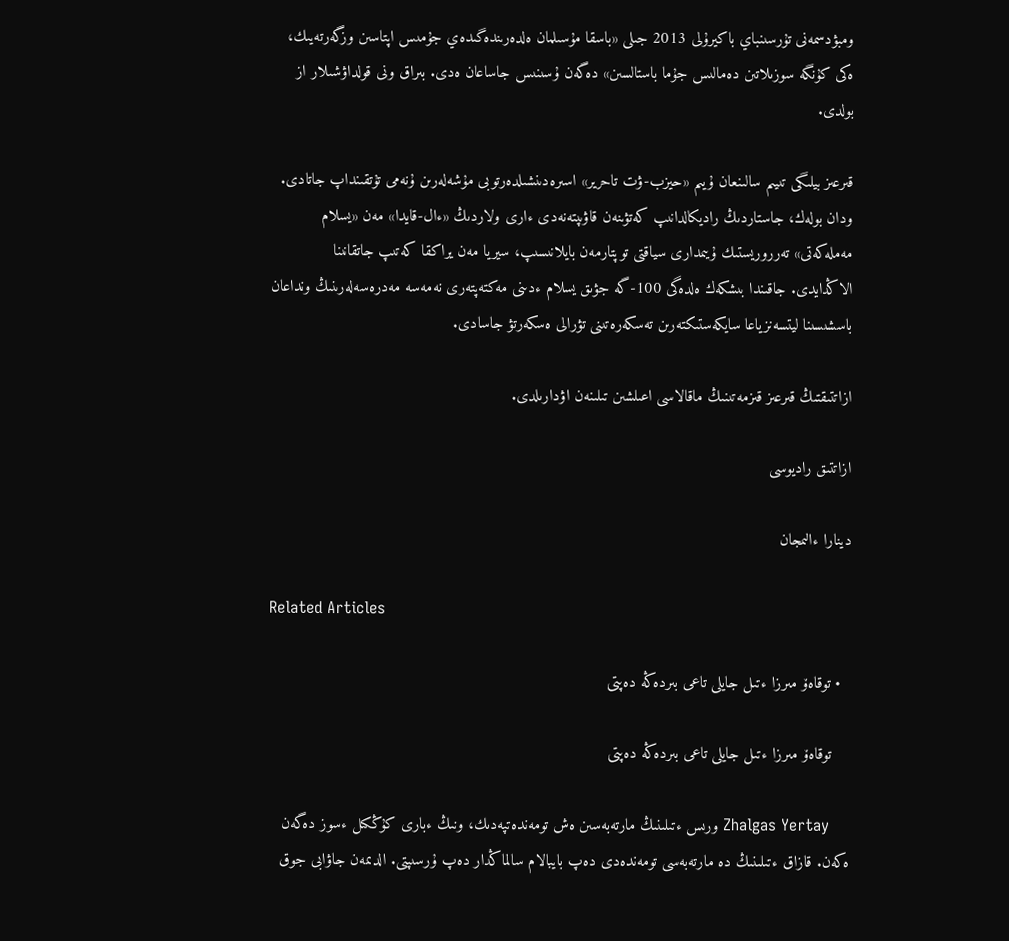ومبۋدسمەنى تۇرسىنباي باكيرۇلى 2013 جىلى «باسقا مۇسىلمان ەلدەرىندەگىدەي جۇمىس اپتاسىن وزگەرتەيىك، ەكى كۇنگە سوزىلاتىن دەمالىس جۇما باستالسىن» دەگەن ۇسىنىس جاساعان ەدى. بىراق ونى قولداۋشىلار از بولدى.

قىرعىز بيلىگى تىيىم سالىنعان ۇيىم «حيزب-ۋت تاحرير» اسىرەدىنشىلدەرتوبى مۇشەلەرىن ۇنەمى تۇتقىنداپ جاتادى. ودان بولەك، جاستاردىڭ راديكالدانىپ كەتۋىنەن قاۋىپتەنەدى ءارى ولاردىڭ «ءال-قايدا» مەن «يسلام مەملەكەتى» تەرروريستىك ۇيىمدارى سياقتى توپتارمەن بايلانىسىپ، سيريا مەن يراكقا كەتىپ جاتقانىنا الاڭدايدى. جاقىندا بىشكەك ەلدەگى 100-گە جۋىق يسلام ءدىنى مەكتەپتەرى نەمەسە مەدرەسەلەرىنىڭ ونداعان باسشىسىنا ليتسەنزياعا سايكەستىكتەرىن تەسكەرەتىنى تۋرالى ەسكەرتۋ جاسادى.

ازاتتىقتىڭ قىرعىز قىزمەتىنىڭ ماقالاسى اعىلشىن تىلىنەن اۋدارىلدى.

ازاتتىق راديوسى

دينارا ءالىمجان

Related Articles

  • توقاەۆ مىرزا ءتىل جايلى تاعى بىردەڭە دەپتى

    توقاەۆ مىرزا ءتىل جايلى تاعى بىردەڭە دەپتى

    Zhalgas Yertay ورىس ءتىلىنىڭ مارتەبەسىن ەش تومەندەتپەدىك، ونىڭ ءبارى كۇڭكىل ءسوز دەگەن ەكەن. قازاق ءتىلىنىڭ دە مارتەبەسى تومەندەدى دەپ بايبالام سالماڭدار دەپ ۇرسىپتى. الدىمەن جاۋابى جوق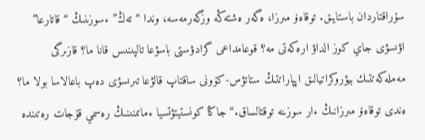سۇراقتاردان باستايىق. توقاەۆ مىرزا، ەگەر ەشتەڭە وزگەرمەسە، وندا “تەڭ” ءسوزىنىڭ “قاتارعا” اۋىسۋى جاي كوز الداۋ ارەكەتى مە؟ قوعامداعى گرادۋستى باسۋعا تالپىنىس قانا ما؟ قازىرگى مەملەكەتتىك بيۋروكراتيالىق اپپاراتتىڭ ستاتۋس-كۆونى ساقتاپ قالۋعا تىرىسۋى دەپ باعالاسا بولا ما؟ ەندى توقاەۆ مىرزانىڭ ءار سوزىنە توقتالساق.“جاڭا كونستيتۋتسيا ءماتىنىنىڭ رەسمي قۇجات رەتىندە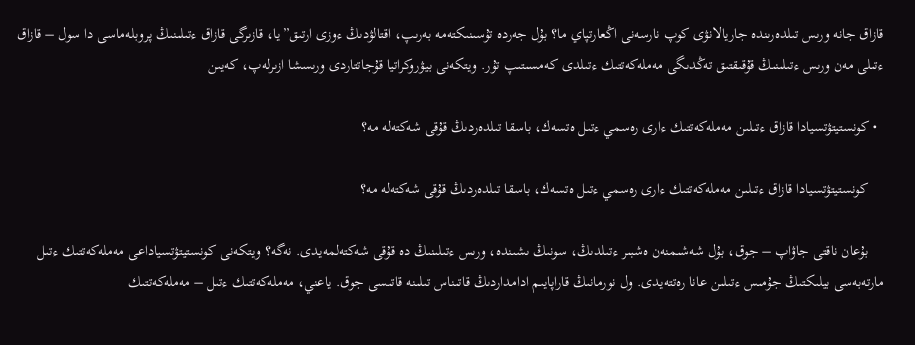قازاق جانە ورىس تىلدەرىندە جاريالانۋى كوپ نارسەنى اڭعارتپاي ما؟ بۇل جەردە تۇسىنىكتەمە بەرىپ، اقتالۋدىڭ ءوزى ارتىق”يا، قازىرگى قازاق ءتىلىنىڭ پروبلەماسى دا سول – قازاق ءتىلى مەن ورىس ءتىلىنىڭ قۇقىقتىق تەڭدىگى مەملەكەتتىك ءتىلدى كەمسىتىپ تۇر. ويتكەنى بيۋروكراتيا قۇجاتتاردى ورىسشا ازىرلەپ، كەيىن

  • كونستيتۋتسيادا قازاق ءتىلىن مەملەكەتتىك ءارى رەسمي ءتىل ەتسەك، باسقا تىلدەردىڭ قۇقى شەكتەلە مە؟

    كونستيتۋتسيادا قازاق ءتىلىن مەملەكەتتىك ءارى رەسمي ءتىل ەتسەك، باسقا تىلدەردىڭ قۇقى شەكتەلە مە؟

    بۇعان ناقتى جاۋاپ – جوق، بۇل شەشىمنەن ەشبىر ءتىلدىڭ، سونىڭ ىشىندە، ورىس ءتىلىنىڭ دە قۇقى شەكتەلمەيدى. نەگە؟ ويتكەنى كونستيتۋتسياداعى مەملەكەتتىك ءتىل مارتەبەسى بيلىكتىڭ جۇمىس ءتىلىن عانا رەتتەيدى. ول نورمانىڭ قاراپايىم ادامداردىڭ قاتىناس تىلىنە قاتىسى جوق. ياعني، مەملەكەتتىك ءتىل – مەملەكەتتىك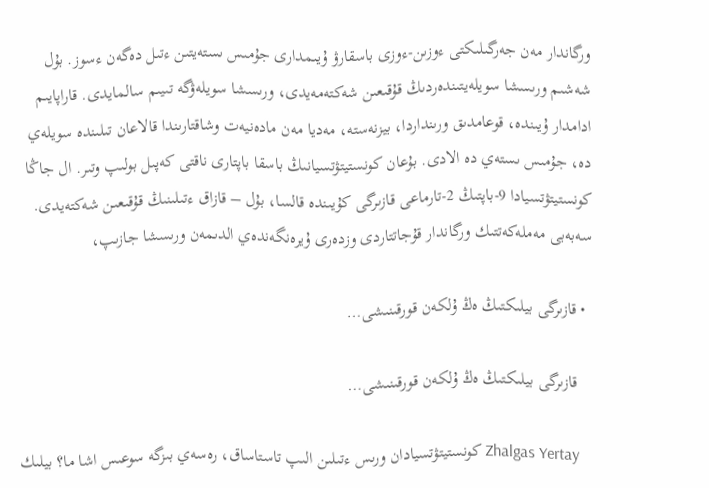ورگاندار مەن جەرگىلىكتى ءوزىن-ءوزى باسقارۋ ۇيىمدارى جۇمىس ىستەيتىن ءتىل دەگەن ءسوز. بۇل شەشىم ورىسشا سويلەيتىندەردىڭ قۇقىعىن شەكتەمەيدى، ورىسشا سويلەۋگە تىيىم سالمايدى. قاراپايىم ادامدار ۇيىندە، قوعامدىق ورىنداردا، بيزنەستە، مەديا مەن مادەنيەت وشاقتارىندا قالاعان تىلىندە سويلەي دە، جۇمىس ىستەي دە الادى. بۇعان كونستيتۋتسيانىڭ باسقا باپتارى ناقتى كەپىل بولىپ وتىر. ال جاڭا كونستيتۋتسيادا 9-باپتىڭ 2-تارماعى قازىرگى كۇيىندە قالسا، بۇل – قازاق ءتىلىنىڭ قۇقىعىن شەكتەيدى. سەبەبى مەملەكەتتىك ورگاندار قۇجاتتاردى وزدەرى ۇيرەنگەندەي الدىمەن ورىسشا جازىپ،

  • قازىرگى بيلىكتىڭ ەڭ ۇلكەن قورقىنىشى…

    قازىرگى بيلىكتىڭ ەڭ ۇلكەن قورقىنىشى…

    Zhalgas Yertay كونستيتۋتسيادان ورىس ءتىلىن الىپ تاستاساق، رەسەي بىزگە سوعىس اشا ما؟ بيلىك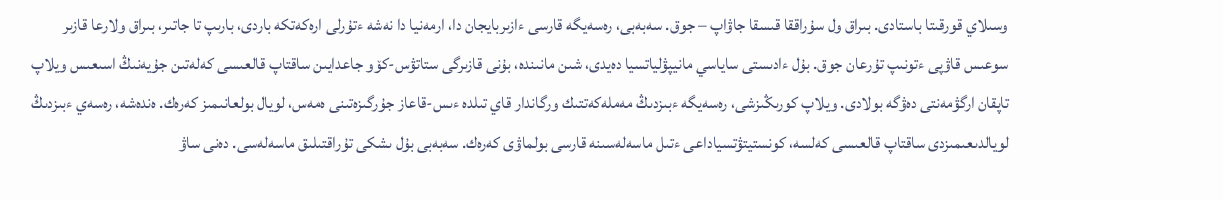وسىلاي قورقىتا باستادى. بىراق ول سۇراققا قىسقا جاۋاپ – جوق. سەبەبى، رەسەيگە قارسى ءازىربايجان دا، ارمەنيا دا نەشە ءتۇرلى ارەكەتكە باردى، بارىپ تا جاتىر، بىراق ولارعا قازىر سوعىس قاۋپى ءتونىپ تۇرعان جوق. بۇل ءادىستى ساياسي مانيپۋلياتسيا دەيدى، شىن مانىندە، بۇنى قازىرگى ستاتۋس-كۆو جاعدايىن ساقتاپ قالعىسى كەلەتىن جۇيەنىڭ اسىعىس ويلاپ تاپقان ارگۋمەنتى دەۋگە بولادى. ويلاپ كورىڭىزشى، رەسەيگە ءبىزدىڭ مەملەكەتتىك ورگاندار قاي تىلدە ءىس-قاعاز جۇرگىزەتىنى ەمەس، لويال بولعانىمىز كەرەك. ەندەشە، رەسەي ءبىزدىڭ لويالدىعىمىزدى ساقتاپ قالعىسى كەلسە، كونستيتۋتسياداعى ءتىل ماسەلەسىنە قارسى بولماۋى كەرەك. سەبەبى بۇل ىشكى تۇراقتىلىق ماسەلەسى. دەنى ساۋ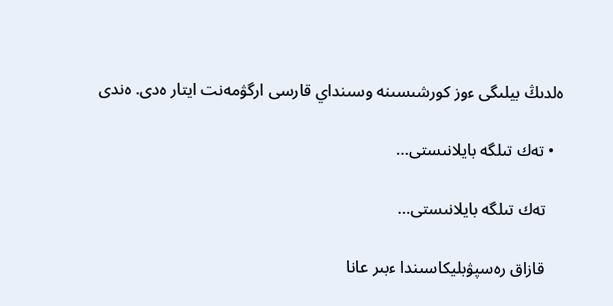ەلدىڭ بيلىگى ءوز كورشىسىنە وسىنداي قارسى ارگۋمەنت ايتار ەدى. ەندى

  • تەك تىلگە بايلانىستى…

    تەك تىلگە بايلانىستى…

    قازاق رەسپۋبليكاسىندا ءبىر عانا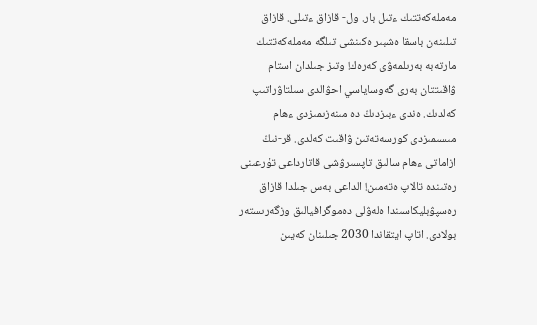مەملەكەتتىك ءتىل بار. ول- قازاق ءتىلى. قازاق تىلىنەن باسقا ەشبىر ەكىنشى تىلگە مەملەكەتتىك مارتەبە بەرىلمەۋى كەرەك! وتىز جىلدان استام ۋاقىتتان بەرى گەوساياسي احۋالدى سىلتاۋراتىپ كەلدىك. ەندى ءبىزدىڭ دە مىنەزىمىزدى ءھام مىسىمىزدى كورسەتەتىن ۋاقىت كەلدى. قر-نىڭ ازاماتى ءھام سالىق تاپسىرۋشى قاتارداعى تۇرعىنى رەتىندە تالاپ ەتەمىن! الداعى بەس جىلدا قازاق رەسپۋبليكاسىندا ەلەۋلى دەموگرافيالىق وزگەرىستەر بولادى. اتاپ ايتقاندا 2030 جىلىنان كەيىن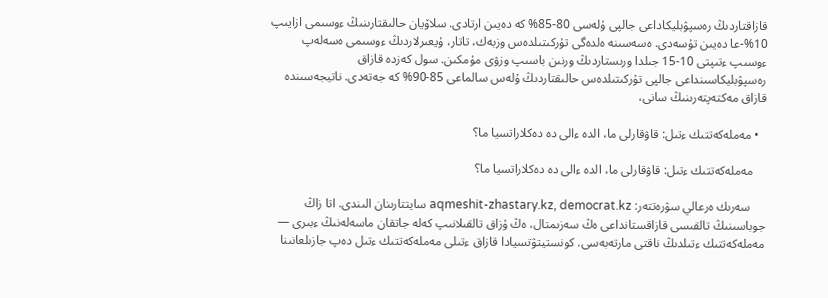قازاقتاردىڭ رەسپۋبليكاداعى جالپى ۇلەسى 80-85% كە دەيىن ارتادى. سلاۆيان حالىقتارىنىڭ ءوسىمى ازايىپ 10%-عا دەيىن تۇسەدى. ەسەسىنە ەلدەگى تۇركىتىلدەس وزبەك، تاتار، ۇيعىرلاردىڭ ءوسىمى ەسەلەپ ءوسىپ ءتىپتى 10-15 جىلدا ورىستاردىڭ ورنىن باسىپ وزۋى مۇمكىن. سول كەزدە قازاق رەسپۋبليكاسىنداعى جالپى تۇركىتىلدەس حالىقتاردىڭ ۇلەس سالماعى 85-90% كە جەتەدى. ناتيجەسىندە قازاق مەكتەپتەرىنىڭ سانى،

  • مەملەكەتتىك ءتىل: قاۋقارلى ما، الدە ءالى دە دەكلاراتسيا ما؟

    مەملەكەتتىك ءتىل: قاۋقارلى ما، الدە ءالى دە دەكلاراتسيا ما؟

     سەرىك ەرعالي سۋرەتتەر: aqmeshit-zhastary.kz, democrat.kz سايتتارىنان الىندى. اتا زاڭ جوباسىنىڭ تالقىسى قازاقستانداعى ەڭ سەزىمتال، ەڭ ۇزاق تالقىلانىپ كەلە جاتقان ماسەلەنىڭ ءبىرى — مەملەكەتتىك ءتىلدىڭ ناقتى مارتەبەسى. كونستيتۋتسيادا قازاق ءتىلى مەملەكەتتىك ءتىل دەپ جازىلعانىنا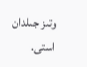وتىز جىلدان استى.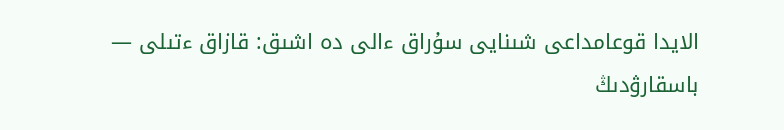الايدا قوعامداعى شىنايى سۇراق ءالى دە اشىق: قازاق ءتىلى — باسقارۋدىڭ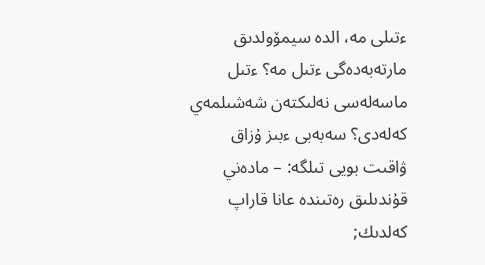ءتىلى مە، الدە سيمۆولدىق مارتەبەدەگى ءتىل مە؟ ءتىل ماسەلەسى نەلىكتەن شەشىلمەي كەلەدى؟ سەبەبى ءبىز ۇزاق ۋاقىت بويى تىلگە: – مادەني قۇندىلىق رەتىندە عانا قاراپ كەلدىك;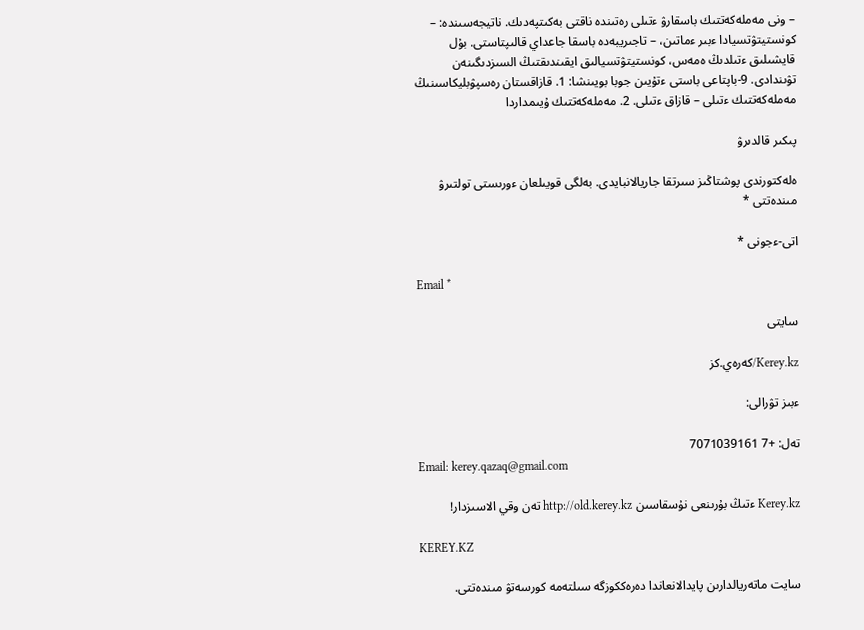– ونى مەملەكەتتىك باسقارۋ ءتىلى رەتىندە ناقتى بەكىتپەدىك. ناتيجەسىندە: – كونستيتۋتسيادا ءبىر ءماتىن، – تاجىريبەدە باسقا جاعداي قالىپتاستى. بۇل قايشىلىق ءتىلدىڭ ەمەس، كونستيتۋتسيالىق ايقىندىقتىڭ السىزدىگىنەن تۋىندادى. 9-باپتاعى باستى ءتۇيىن جوبا بويىنشا: 1. قازاقستان رەسپۋبليكاسىنىڭ مەملەكەتتىك ءتىلى – قازاق ءتىلى. 2. مەملەكەتتىك ۇيىمداردا

پىكىر قالدىرۋ

ەلەكتورندى پوشتاڭىز سىرتقا جاريالانبايدى. بەلگى قويىلعان ءورىستى تولتىرۋ مىندەتتى *

اتى-ءجونى *

Email *

سايتى

Kerey.kz/كەرەي.كز

ءبىز تۋرالى:

تەل: +7 7071039161
Email: kerey.qazaq@gmail.com

Kerey.kz ءتىڭ بۇرىنعى نۇسقاسىن http://old.kerey.kz تەن وقي الاسىزدار!

KEREY.KZ

سايت ماتەريالدارىن پايدالانعاندا دەرەككوزگە سىلتەمە كورسەتۋ مىندەتتى.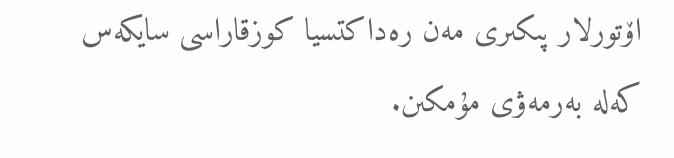اۆتورلار پىكىرى مەن رەداكتسيا كوزقاراسى سايكەس كەلە بەرمەۋى مۇمكىن.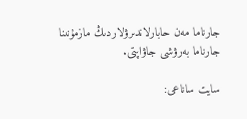جارناما مەن حابارلاندىرۋلاردىڭ مازمۇنىنا جارناما بەرۋشى جاۋاپتى.

سايت ساناعى: